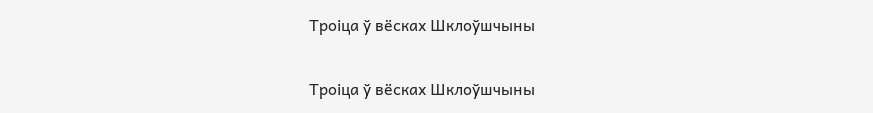Троіца ў вёсках Шклоўшчыны

Троіца ў вёсках Шклоўшчыны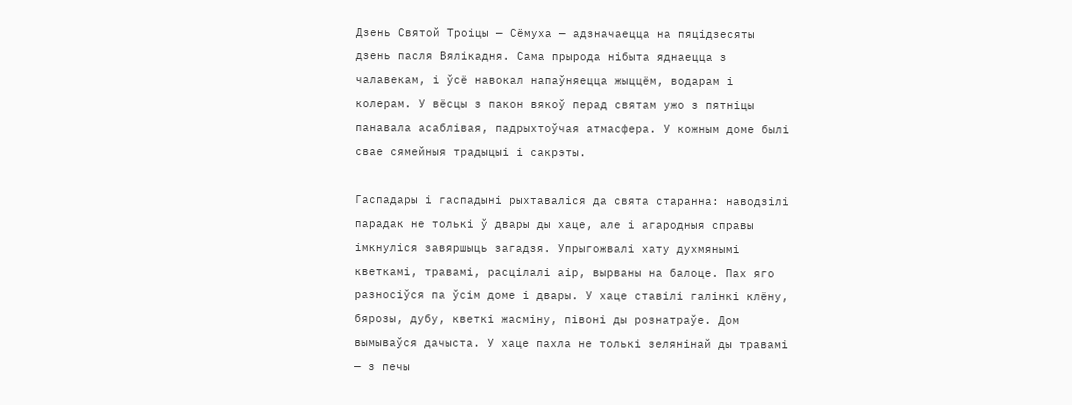Дзень Святой Троіцы — Сёмуха — адзначаецца на пяцідзесяты дзень пасля Вялікадня. Сама прырода нібыта яднаецца з чалавекам, і ўсё навокал напаўняецца жыццём, водарам і колерам. У вёсцы з пакон вякоў перад святам ужо з пятніцы панавала асаблівая, падрыхтоўчая атмасфера. У кожным доме былі свае сямейныя традыцыі і сакрэты.

Гаспадары і гаспадыні рыхтаваліся да свята старанна: наводзілі парадак не толькі ў двары ды хаце, але і агародныя справы імкнуліся завяршыць загадзя. Упрыгожвалі хату духмянымі кветкамі, травамі, расцілалі аір, вырваны на балоце. Пах яго разносіўся па ўсім доме і двары. У хаце ставілі галінкі клёну, бярозы, дубу, кветкі жасміну, півоні ды рознатраўе. Дом вымываўся дачыста. У хаце пахла не толькі зелянінай ды травамі — з печы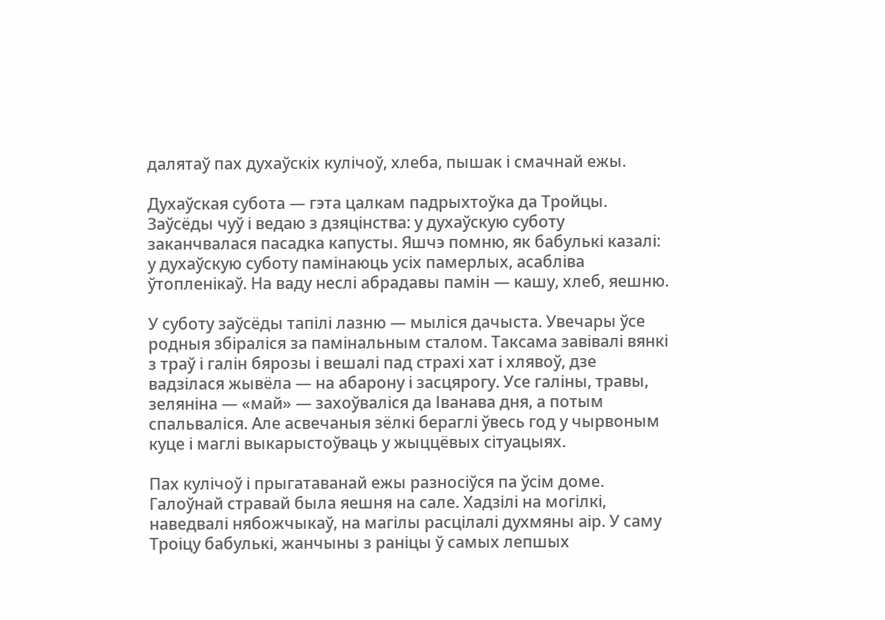далятаў пах духаўскіх кулічоў, хлеба, пышак і смачнай ежы.

Духаўская субота — гэта цалкам падрыхтоўка да Тройцы. Заўсёды чуў і ведаю з дзяцінства: у духаўскую суботу заканчвалася пасадка капусты. Яшчэ помню, як бабулькі казалі: у духаўскую суботу памінаюць усіх памерлых, асабліва ўтопленікаў. На ваду неслі абрадавы памін — кашу, хлеб, яешню.

У суботу заўсёды тапілі лазню — мыліся дачыста. Увечары ўсе родныя збіраліся за памінальным сталом. Таксама завівалі вянкі з траў і галін бярозы і вешалі пад страхі хат і хлявоў, дзе вадзілася жывёла — на абарону і засцярогу. Усе галіны, травы, зеляніна — «май» — захоўваліся да Іванава дня, а потым спальваліся. Але асвечаныя зёлкі бераглі ўвесь год у чырвоным куце і маглі выкарыстоўваць у жыццёвых сітуацыях.

Пах кулічоў і прыгатаванай ежы разносіўся па ўсім доме. Галоўнай стравай была яешня на сале. Хадзілі на могілкі, наведвалі нябожчыкаў, на магілы расцілалі духмяны аір. У саму Троіцу бабулькі, жанчыны з раніцы ў самых лепшых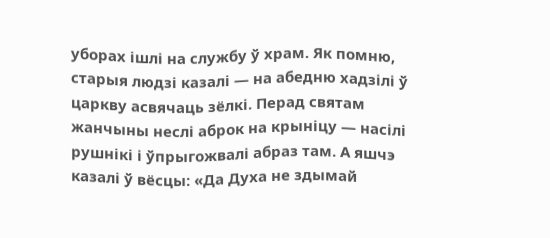уборах ішлі на службу ў храм. Як помню, старыя людзі казалі — на абедню хадзілі ў царкву асвячаць зёлкі. Перад святам жанчыны неслі аброк на крыніцу — насілі рушнікі і ўпрыгожвалі абраз там. А яшчэ казалі ў вёсцы: «Да Духа не здымай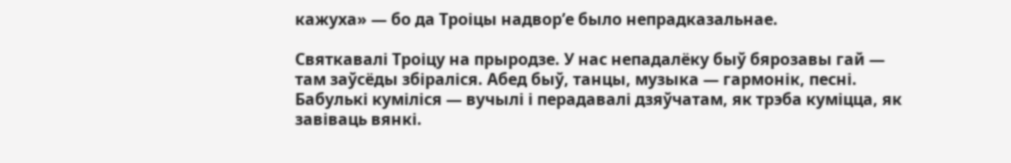кажуха» — бо да Троіцы надвор’е было непрадказальнае.

Святкавалі Троіцу на прыродзе. У нас непадалёку быў бярозавы гай — там заўсёды збіраліся. Абед быў, танцы, музыка — гармонік, песні. Бабулькі куміліся — вучылі і перадавалі дзяўчатам, як трэба куміцца, як завіваць вянкі.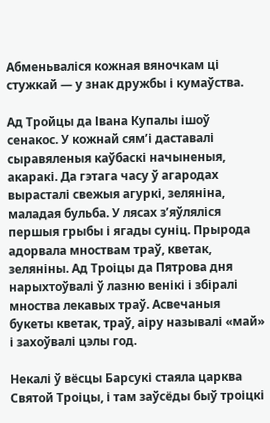Абменьваліся кожная вяночкам ці стужкай — у знак дружбы і кумаўства.

Ад Тройцы да Івана Купалы ішоў сенакос. У кожнай сям’і даставалі сыравяленыя каўбаскі начыненыя, акаракі. Да гэтага часу ў агародах вырасталі свежыя агуркі, зеляніна, маладая бульба. У лясах з’яўляліся першыя грыбы і ягады суніц. Прырода адорвала мноствам траў, кветак, зеляніны. Ад Троіцы да Пятрова дня нарыхтоўвалі ў лазню венікі і збіралі мноства лекавых траў. Асвечаныя букеты кветак, траў, аіру называлі «май» і захоўвалі цэлы год.

Некалі ў вёсцы Барсукі стаяла царква Святой Троіцы, і там заўсёды быў троіцкі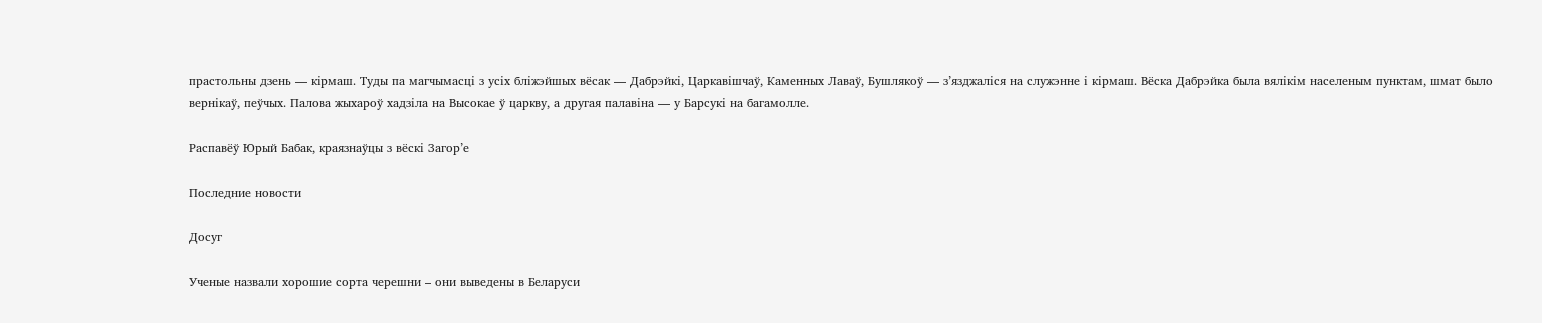прастольны дзень — кірмаш. Туды па магчымасці з усіх бліжэйшых вёсак — Дабрэйкі, Царкавішчаў, Каменных Лаваў, Бушлякоў — з’язджаліся на служэнне і кірмаш. Вёска Дабрэйка была вялікім населеным пунктам, шмат было вернікаў, пеўчых. Палова жыхароў хадзіла на Высокае ў царкву, а другая палавіна — у Барсукі на багамолле.

Распавёў Юрый Бабак, краязнаўцы з вёскі Загор’е

Последние новости

Досуг

Ученые назвали хорошие сорта черешни – они выведены в Беларуси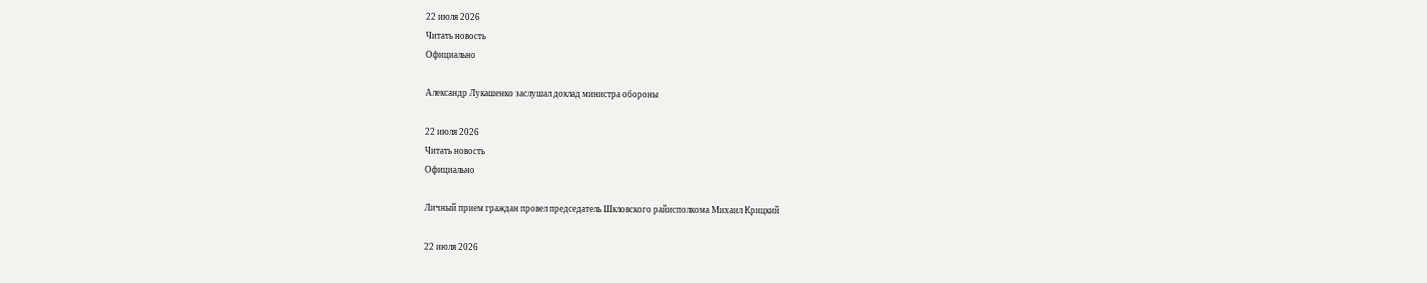22 июля 2026
Читать новость
Официально

Александр Лукашенко заслушал доклад министра обороны

22 июля 2026
Читать новость
Официально

Личный прием граждан провел председатель Шкловского райисполкома Михаил Крицкий

22 июля 2026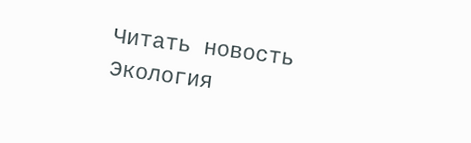Читать новость
Экология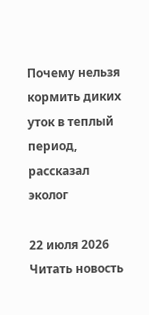Почему нельзя кормить диких уток в теплый период, рассказал эколог

22 июля 2026
Читать новость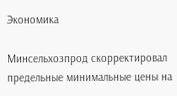Экономика

Минсельхозпрод скорректировал предельные минимальные цены на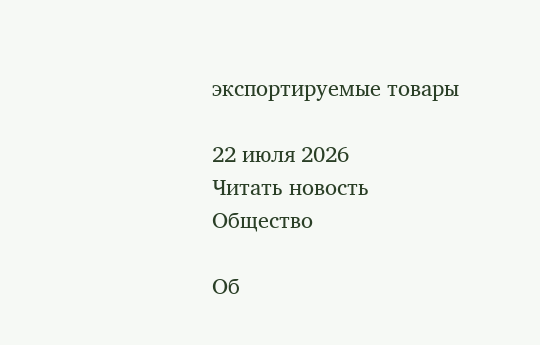экспортируемые товары

22 июля 2026
Читать новость
Общество

Об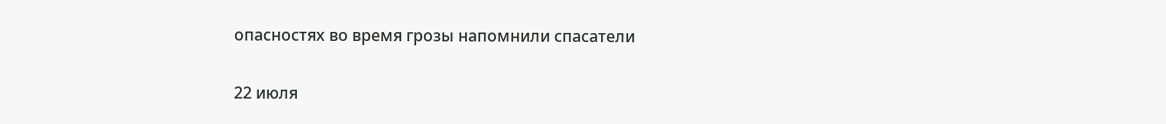опасностях во время грозы напомнили спасатели

22 июля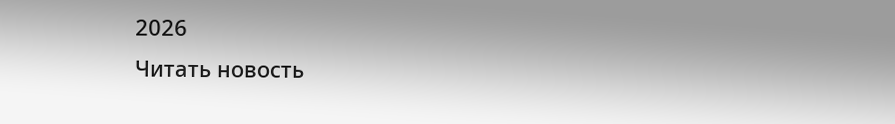2026
Читать новость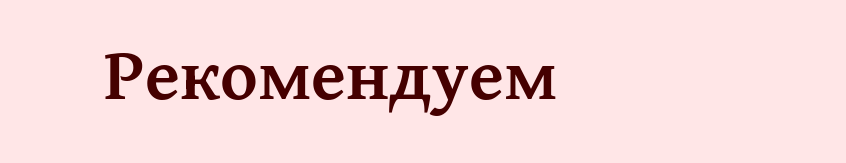Рекомендуем